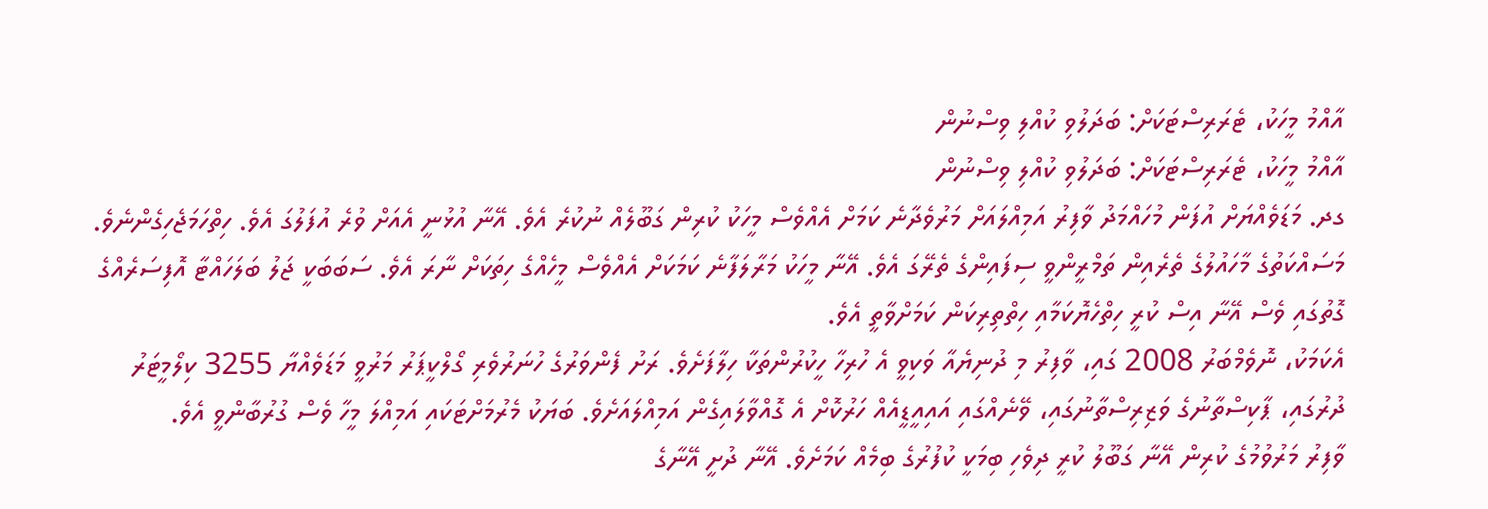އާއްމު މީހަކު، ޓެރަރިސްޓަކަށް: ބަދަލުވި ކުއްލި ވިސްނުން
އާއްމު މީހަކު، ޓެރަރިސްޓަކަށް: ބަދަލުވި ކުއްލި ވިސްނުން
ގދ. މަޑަވެއްޔަށް އުފަން މުހައްމަދު ވާފިރު އަމިއްލައަށް މަރުވެދާނެ ކަމަށް އެއްވެސް މީހަކު ކުރިން ގަބޫލެއް ނުކުރެ އެވެ. އޭނާ އުޅުނީ އެއަށް ވުރެ އުފަލުގަ އެވެ. ހިތްހަމަޖެހިގެންނެވެ. މަސައްކަތުގެ މާހައުލުގެ ތެރެއިން ތަމްރީންވީ ސިފައިންގެ ތެރޭގަ އެވެ. އޭނާ މީހަކު މަރާލަފާނެ ކަމަކަށް އެއްވެސް މީހެއްގެ ހިތަކަށް ނާރަ އެވެ. ސަބަބަކީ ޖަލު ބަލަހައްޓާ އޮފިސަރެއްގެ ގޮތުގައި ވެސް އޭނާ އިސް ކުރީ ހިތްހެޔޮކަމާއި ހިތްތިރިކަން ކަމަށްވާތީ އެވެ.
އެކަމަކު، ނޮވެމްބަރު 2008 ގައި، ވާފިރު މި ދުނިޔެއާ ވަކިވީ އެ ހުރިހާ ހީކުރުންތަކާ ހިލާފަށެވެ. ރަށު ފެންވަރުގެ ހުނަރުވެރި ގޯލްކީޕަރު މަރުވީ މަޑަވެއްޔާ 3255 ކިލޯމީޓަރު ދުރުގައި، ޕާކިސްތާނުގެ ވަޒިރިސްތާނުގައި، ވޭނެއްގައި އައިއީޑީއެއް ހަރުކޮށް އެ ގޮއްވާލައިގެން އަމިއްލައަށެވެ. ބަޔަކު މެރުމަށްޓަކައި އަމިއްލަ މީހާ ވެސް ގުރުބާންވީ އެވެ.
ވާފިރު މަރުވުމުގެ ކުރިން އޭނާ ގަބޫލު ކުރީ ދިވެހި ބިމަކީ ކުފުރުގެ ބިމެއް ކަމަށެވެ. އޭނާ ދުށީ އޭނާގެ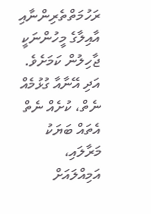ރަހުމަތްތެރިންނާއި އާއިލާގެ މީހުންނަކީ ޖާހިލުން ކަމަށެވެ. އަދި އޭނާއާ ގުޅުމެއް ނެތް، ކުށެއް ނެތް އެތައް ބަޔަކު މަރާލައި، އަމިއްލައަށް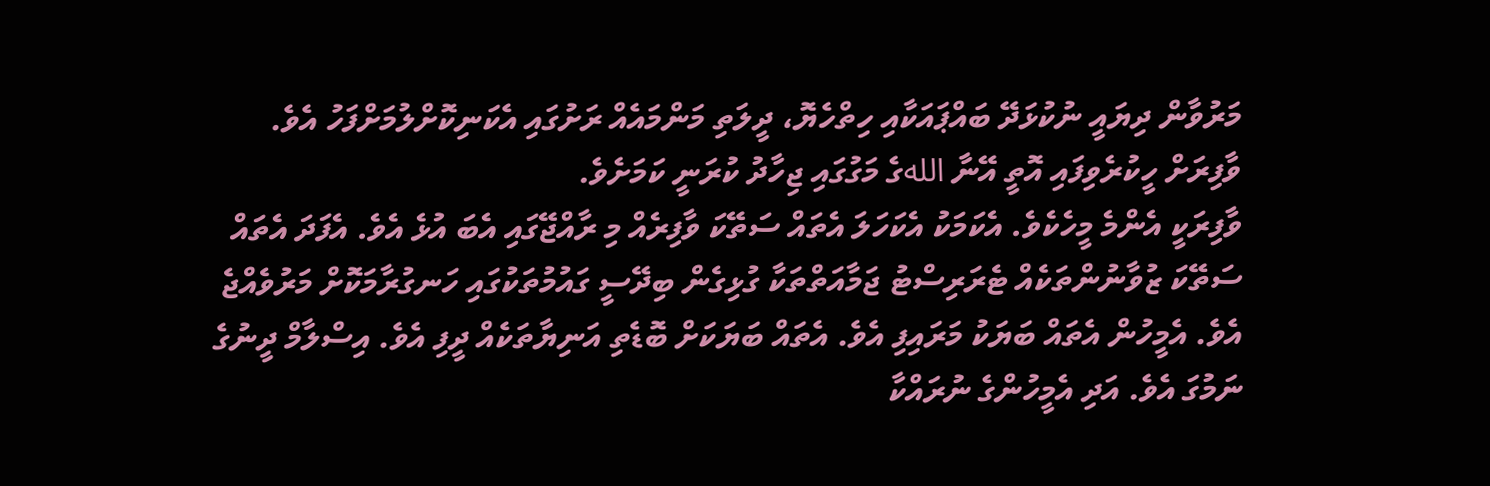މަރުވާން ދިޔައީ ނުކުޅަދޭ ބައްޕައަކާއި ހިތްހެޔޮ، ދީލަތި މަންމައެއް ރަށުގައި އެކަނިކޮށްލުމަށްފަހު އެވެ.
ވާފިރަށް ހީކުރެވިފައި އޮތީ އޭނާ اللهގެ މަގުގައި ޖިހާދު ކުރަނީ ކަމަށެވެ.
ވާފިރަކީ އެންމެ މީހެކެވެ. އެކަމަކު އެކަހަލަ އެތައް ސަތޭކަ ވާފިރެއް މި ރާއްޖޭގައި އެބަ އުޅެ އެވެ. އެފަދަ އެތައް ސަތޭކަ ޒުވާނުންތަކެއް ޓެރަރިސްޓު ޖަމާއަތްތަކާ ގުޅިގެން ބިދޭސީ ގައުމުތަކުގައި ހަނގުރާމަކޮށް މަރުވެއްޖެ އެވެ. އެމީހުން އެތައް ބަޔަކު މަރައިފި އެވެ. އެތައް ބަޔަކަށް ބޮޑެތި އަނިޔާތަކެއް ދީފި އެވެ. އިސްލާމް ދީނުގެ ނަމުގަ އެވެ. އަދި އެމީހުންގެ ނުރައްކާ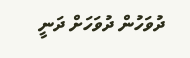ދުވަހުން ދުވަހަށް ދަނީ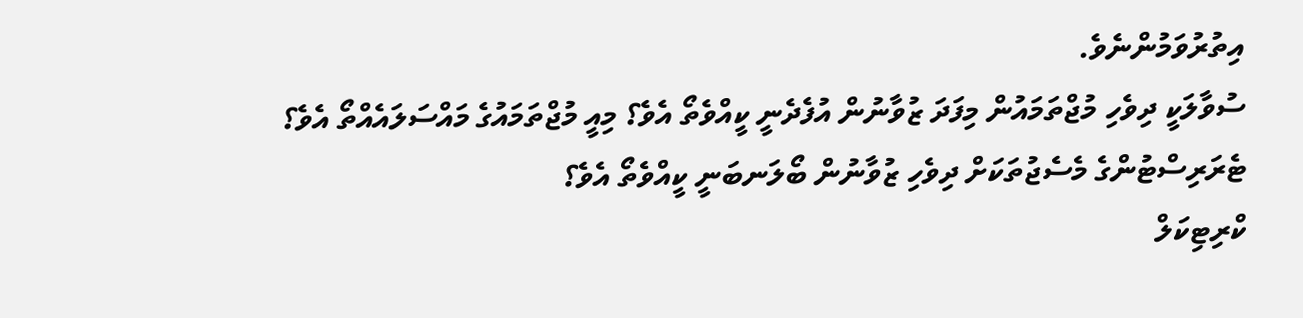އިތުރުވަމުންނެވެ.
ސުވާލަކީ ދިވެހި މުޖްތަމައުން މިފަދަ ޒުވާނުން އުފެދެނީ ކީއްވެތޯ އެވެ؟ މިއީ މުޖްތަމައުގެ މައްސަލައެއްތޯ އެވެ؟ ޓެރަރިސްޓުންގެ މެސެޖުތަކަށް ދިވެހި ޒުވާނުން ބޯލަނބަނީ ކީއްވެތޯ އެވެ؟
ކްރިޓިކަލް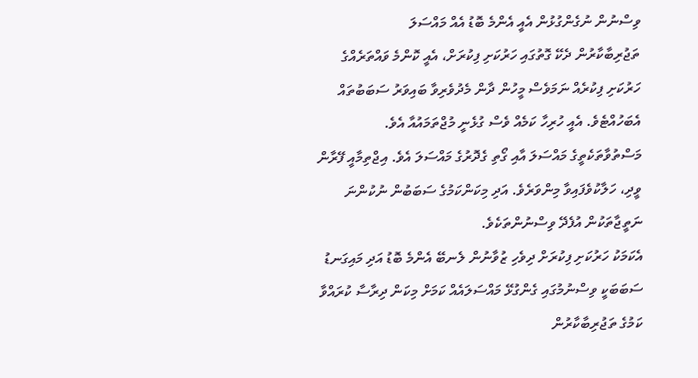ވިސްނުން ނުގެންގުޅުން އެއީ އެންމެ ބޮޑު އެއް މައްސަލަ
ތަޖުރިބާކާރުން ދެކޭ ގޮތުގައި ހަރުކަށި ފިކުރަށް، އެއީ ކޮންމެ ވައްތަރެއްގެ ހަރުކަށި ފިކުރެއް ނަމަވެސް މީހުން ދާން މެދުވެރިވާ ބައިވަރު ސަބަބުތައް އެބަހުއްޓެވެ. އެއީ ހުރިހާ ކަމެއް ވެސް ގުޅެނީ މުޖްތަމައުއާ އެވެ. މަސްތުވާތަކެތީގެ މައްސަލަ އާއި ގޯތި ގެދޮރުގެ މައްސަލަ އެވެ. އިޖްތިމާއީ ފޭރާން ވީދި، ހަލާކުވެފައިވާ މިންވަރެވެ. އަދި މިކަންކަމުގެ ސަބަބުން ނުކުންނަ ނަތީޖާތަކުން އުފެދޭ ވިސްނުންތަކެވެ.
އެކަމަކު ހަރުކަށި ފިކުރަށް ދިވެހި ޒުވާނުން ލެނބޭ އެންމެ ބޮޑު އަދި މައިގަނޑު ސަބަބަކީ ވިސްނުމުގައި ގެންގުޅޭ މައްސަލައެއް ކަމަށް މިކަން ދިރާސާ ކުރައްވާ ކަމުގެ ތަޖުރިބާކާރުން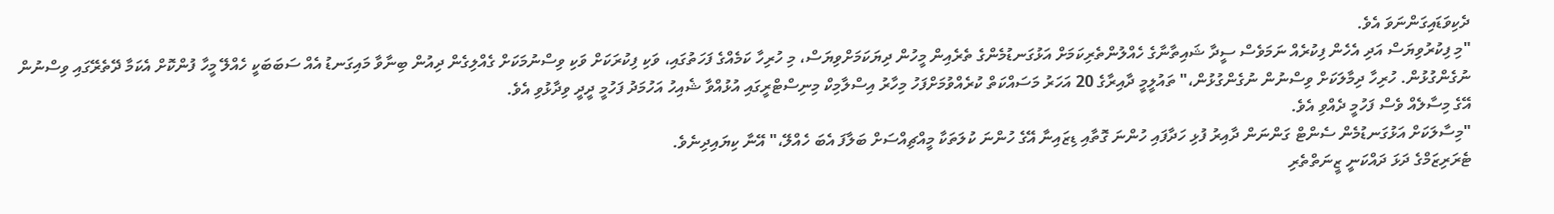ދެކިވަޑައިގަންނަވަ އެވެ.
"މި ފިކުރުވިޔަސް އަދި އެހެން ފިކުރެއް ނަމަވެސް ސީދާ ޝައިތާނާގެ ހެއްލުންތެރިކަމަށް އަޅުގަނޑުމެންގެ ތެރެއިން މީހުން ދިޔަކަމަށްވިޔަސް، މި ހުރިހާ ކަމެއްގެ ފަހަތުގައި، ވަކި ފިކުރަކަށް ވަކި ވިސްނުމަކަށް ގެއްލިގެން ދިއުން ބިނާވާ މައިގަނޑު އެއް ސަބަބަކީ ހެއްލޭ މީހާ ފުންކޮށް އެކަމާ ދޭތެރޭގައި ވިސްނުން ނުގެންގުޅުން. ހުރިހާ ދިމާލަކަށް ވިސްނުން ނުގެންގުޅުން،" ތައުލީމީ ދާއިރާގެ 20 އަހަރު މަސައްކަތް ކުރެއްވުމަށްފަހު މިހާރު އިސްލާމިކް މިނިސްޓްރީގައި އުޅުއްވާ ޝެއިހު އަހުމަދު ފަހުމީ ދީދީ ވިދާޅުވި އެވެ.
އޭގެ މިސާލެއް ވެސް ފަހުމީ ދެއްވި އެވެ.
"މިސާލަކަށް އަޅުގަނޑުމެން ސެންޓް ގަންނަން ދާއިރު ފުޅި ހަދާފައި ހުންނަ ގޮތާއި ޑިޒައިނާ އޭގެ ހުންނަ ކުލަތަކާ މީއްޗިއްސަށް ބަލާފަ އެބަ ހެއްލޭ،" އޭނާ ކިޔައިދިނެވެ.
ޓެރަރިޒަމްގެ ދަޅަ ދައްކަނީ ޒީނަތްތެރި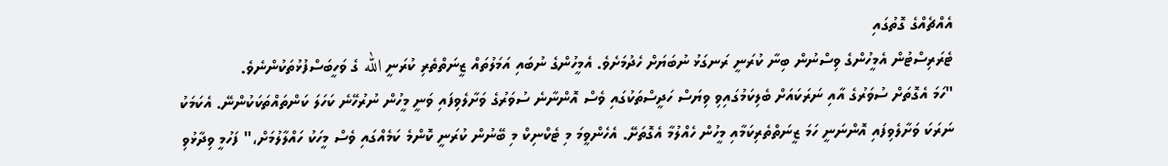އެއްޗެއްގެ ގޮތުގައި
ޓެރަރިސްޓުން އެމީހުންގެ ވިސްނުން ބިނާ ކުރަނީ ރަނގަޅު ނުބަޔަށް ހެދުމަށެވެ. އެމީހުންގެ ނުބައި އަމަލުތައް ޒީނަތްތެރި ކުރަނީ الله ގެ ވަހީބަސްފުޅުތަކުންނެވެ.
"ހަމަ އެގޮތަށް ސުވަރުގެ އާއި ނަރަކައަށް ބެލިކަމުގައިވި ވިޔަސް ހަދީސްތަކުގައި ވެސް އޮންނާނެ ސުވަރުގެ ވަށާލެވިފައި ވަނީ މީހުން ނުރުހޭނެ ކަހަލަ ކަންތައްތަކަކުންނޭ. އެކަމަކު ނަރަކަ ވަށާލެވިފައި އޮންނަނީ ހަމަ ޒީނަތްތެރިކަމާއި މީހުން ހެއްލުމާ އެގޮތަށޭ. އެހެންވީމަ މި ޓެކްނިކް މި ބޭނުން ކުރަނީ ކޮންމެ ކަމެއްގައި ވެސް މީހަކު ހައްލާލުމަށް،" ފަހުމީ ވިދާޅުވި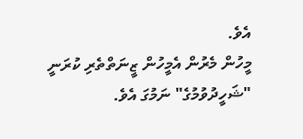އެވެ.
މީހުން މެރުން އެމީހުން ޒީނަތްތެރި ކުރަނީ "ޝަހީދުވުމުގެ" ނަމުގަ އެވެ.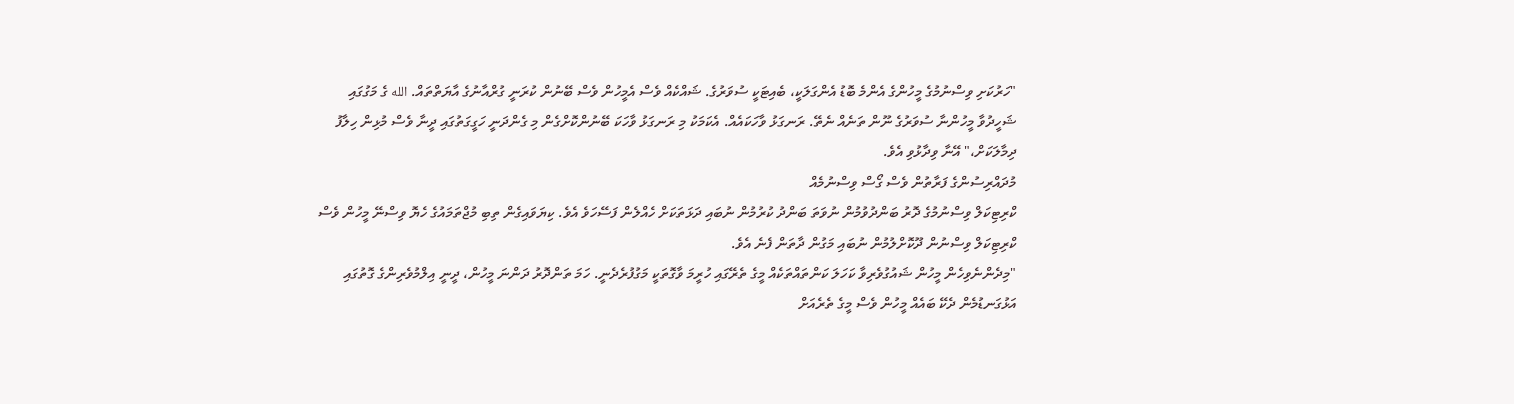"ހަރުކަށި ވިސްނުމުގެ މީހުންގެ އެންމެ ބޮޑު އެންގަލަކީ، ބެއިޓަކީ ސުވަރުގެ. ޝައްކެއް ވެސް އެމީހުން ވެސް ބޭނުން ކުރަނީ ގުރްއާނުގެ އާޔަތްތައް. الله ގެ މަގުގައި ޝަހީދުވާ މީހުންނާ ސުވަރުގެ ނޫން ތަނެއް ނެތޭ. ރަނގަޅު ވާހަކައެއް. އެކަމަކު މި ރަނގަޅު ވާހަކަ ބޭނުންކޮށްގެން މި ގެންދަނީ ހަގީގަތުގައި ދީނާ ވެސް މުޅިން ހިލާފު ދިމާލަކަށް،" އޭނާ ވިދާޅުވި އެވެ.
މުދައްރިސުންގެ ފަރާތުން ވެސް ގޯސް ވިސްނުމެއް
ކްރިޓިކަލް ވިސްނުމުގެ ދޮރު ބަންދުވުމުން ނުވަތަ ބަންދު ކުރުމުން ނުބައި ދަޅަތަކަށް ހެއްލެން ފަސޭހަވެ އެވެ. ކިޔަވައިގެން ތިބި މުޖްތަމައުގެ ހެޔޮ ވިސްނޭ މީހުން ވެސް ކްރިޓިކަލް ވިސްނުން ދޫކޮށްލުމުން ނުބައި މަގުން ދާތަން ފެނެ އެވެ.
"މިދެންނެވިހެން މީހުން ޝައުގުވެރިވާ ކަހަލަ ކަންތައްތަކެއް މީގެ ތެރޭގައި ހުރީމަ ވާގޮތަކީ މަގުފުރެދެނީ. ހަމަ ތަންދޮރު ދަންނަ މީހުން، ދީނީ އިލްމުވެރިންގެ ގޮތުގައި އަޅުގަނޑުމެން ދެކޭ ބައެއް މީހުން ވެސް މީގެ ތެރެއަށް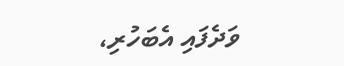ވަދެފައި އެބަހުރި،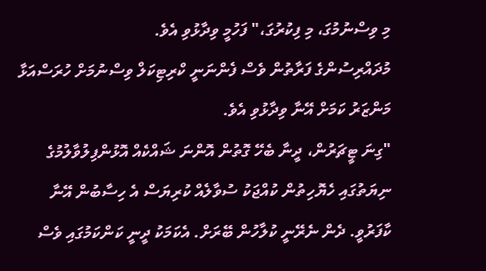މި ވިސްނުމުގަ، މި ފިކުރުގަ،" ފަހުމީ ވިދާޅުވި އެވެ.
މުދައްރިސުންގެ ފަރާތުން ވެސް ފެންނަނީ ކްރިޓިކަލް ވިސްނުމަށް ހުރަސްއަޅާ މަންޒަރު ކަމަށް އޭނާ ވިދާޅުވި އެވެ.
"ގިނަ ޓީޗަރުން، ދީނާ ބެހޭ ގޮތުން އޮންނަ ޝައްކެއް އޮޅުންފިލުވާލުމުގެ ނިޔަތުގައި ހެޔޮހިތުން ކުއްޖަކު ސުވާލެއް ކުރިޔަސް އެ ހިސާބުން އޭނާ ކާފަރުވީ. ދެން ނެރޭނީ ކުލާހުން ބޭރަށް. އެކަމަކު ދީނީ ކަންކަމުގައި ވެސް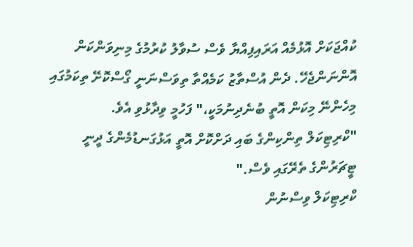ކުއްޖަކަށް އޮޅުމެއް އަރައިފިއްޔާ ވެސް ސުވާލު ކުރުމުގެ މިނިވަންކަން އޮންނަންޖެހޭ. ދެން އުސްތާޒު ކަމެއްތާ ތިވަސްނަނީ ގޯސްކޮށޭ ތިކަމުގައި މިހެންނޭ މިކަން އޮތީ ބުނެދިނުމަކީ،" ފަހުމީ ވިދާޅުވި އެވެ.
"ކްރިޓިކަލް ތިންކިންގެ ބައި ދަށްކޮށް އޮތީ އަޅުގަނޑުމެންގެ ދީނީ ޓީޗަރުންގެ ތެރޭގައި ވެސް."
ކްރިޓިކަލް ވިސްނުން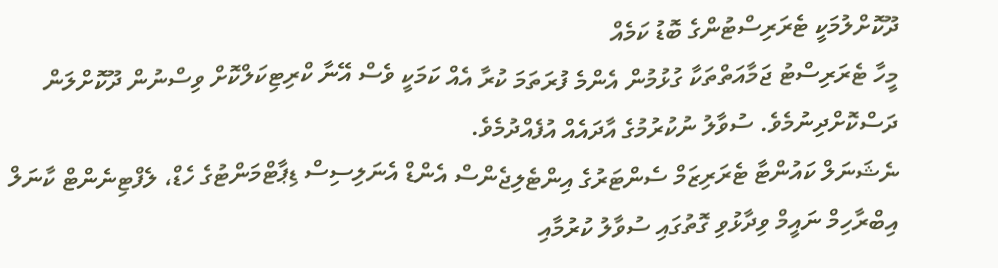ދޫކޮށްލުމަކީ ޓެރަރިސްޓުންގެ ބޮޑު ކަމެއް
މީހާ ޓެރަރިސްޓު ޖަމާއަތްތަކާ ގުޅުމުން އެންމެ ފުރަތަމަ ކުރާ އެއް ކަމަކީ ވެސް އޭނާ ކްރިޓިކަލްކޮށް ވިސްނުން ދޫކޮށްލަން ދަސްކޮށްދިނުމެވެ. ސުވާލު ނުކުރުމުގެ އާދައެއް އުފެއްދުމެވެ.
ނެޝަނަލް ކައުންޓާ ޓެރަރިޒަމް ސެންޓަރުގެ އިންޓެލިޖެންސް އެންޑް އެނަލިސިސް ޑިޕާޓްމަންޓުގެ ހެޑް، ލެފްޓިނެންޓް ކާނަލް އިބްރާހިމް ނައީމް ވިދާޅުވި ގޮތުގައި ސުވާލު ކުރުމާއި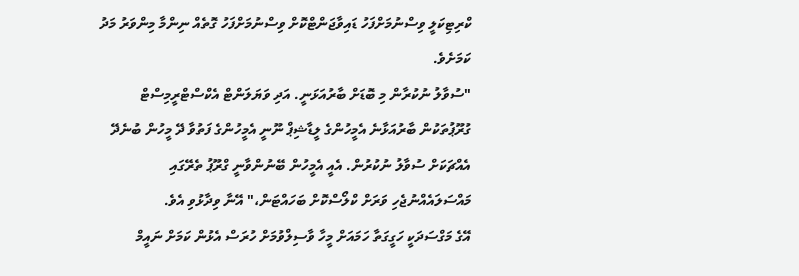ކްރިޓިކަލީ ވިސްނުމަށްފަހު ޑައިވާޖަންޓްކޮށް ވިސްނުމަށްފަހު ގޮތެއް ނިންމާ މިންވަރު މަދު ކަމަށެވެ.
"ސުވާލު ނުކުރާން މި ބޮޑަށް ބާރުއަޅަނީ. އަދި ވަޔަލަންޓް އެކްސްޓްރީމިސްޓް ގުރޫޕުތަކުން ބާރުއަޅާނެ އެމީހުންގެ ލީޑާޝިޕް ނޫނީ އެމީހުންގެ ފަތުވާ ދޭ މީހުން ބުނެދޭ އެއްޗަކަށް ސުވާލު ނުކުރުން. އެއީ އެމީހުން ބޭނުންވާނީ ގްރޫޕު ތެރޭގައި މައްސަލައެއްނުޖެހި ވަރަށް ކްލޯސްކޮށް ބަހައްޓަން،" އޭނާ ވިދާޅުވި އެވެ.
އޭގެ މަގްސަދަކީ ހަގީގަތާ ހަމައަށް މީހާ ވާސިލްވުމަށް ހުރަސް އެޅުން ކަމަށް ނައީމް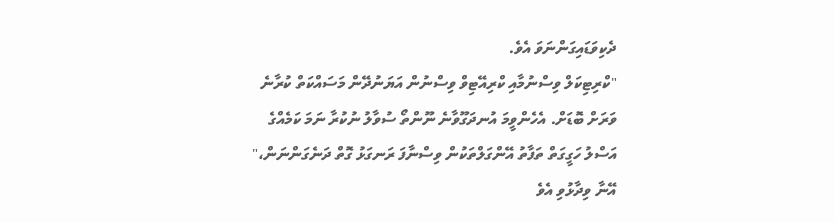ދެކިވަޑައިގަންނަވަ އެވެ.
"ކްރިޓިކަލް ވިސްނުމާއި ކްރިއޭޓިވް ވިސްނުން އަޔަނުދޭން މަސައްކަތް ކުރާނެ ވަރަށް ބޮޑަށް. އެހެންވީމަ އުނދަގޫވާނެ ނޫންތޯ ސުވާލު ނުކުރާ ނަމަ ކަމެއްގެ އަސްލު ހަގީގަތް ތަފާތު އޭންގަލްތަކުން ވިސްނާފަ ރަނގަޅު ގޮތް ދަނެގަންނަން،" އޭނާ ވިދާޅުވި އެވެ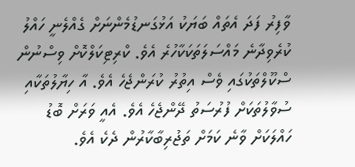ވާފިރު ފަދަ އެތައް ބަޔަކު އަޅުގަނޑުމެންނަށް ގެއްލެނީ ހައްލު ކުރެވިދާނެ މައްސަލަތަކަކާހުރެ އެވެ. ކްރިޓިކަލްކޮށް ވިސްނުން ސްކޫލްތަކުގައި ވެސް އިތުރު ކުރަންޖެހެ އެވެ. އާ ހިޔާލުތަކާއި ސުވާލުތަކަށް ފުރުސަތު ދޭންޖެހެ އެވެ. އެއީ ވަރަށް ބޮޑު ހައްލަކަށް ވާނެ ކަމަށް ތަޖުރިބާކާރުން ދެކެ އެވެ.